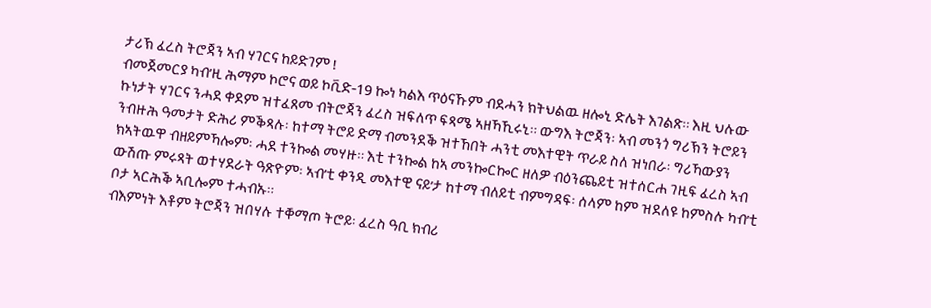ታሪኽ ፈረስ ትሮጃን ኣብ ሃገርና ከይድገም !
ብመጀመርያ ካብ’ዚ ሕማም ኮሮና ወይ ኮቪድ-19 ኰነ ካልእ ጥዕናኹም ብደሓን ክትህልዉ ዘሎኒ ድሌት እገልጽ። እዚ ህሉው ኩነታት ሃገርና ንሓደ ቀደም ዝተፈጸመ ብትሮጃን ፈረስ ዝፍለጥ ፍጻሜ ኣዘኻኺሩኒ። ውግእ ትሮጃን፡ ኣብ መንጎ ግሪኽን ትሮይን ንብዙሕ ዓመታት ድሕሪ ምቕጻሉ፡ ከተማ ትሮይ ድማ ብመንደቕ ዝተኸበት ሓንቲ መእተዊት ጥራይ ስለ ዝነበራ፡ ግሪኻውያን ክኣትዉዋ ብዘይምኻሎም፡ ሓደ ተንኰል መሃዙ። እቲ ተንኰል ከኣ መንኰርኰር ዘለዎ ብዕንጨይቲ ዝተሰርሐ ገዚፍ ፈረስ ኣብ ውሽጡ ምሩጻት ወተሃደራት ዓጽዮም፡ ኣብ’ቲ ቀንዲ መእተዊ ናይ’ታ ከተማ ብለይቲ ብምግዳፍ፡ ሰላም ከም ዝደለዩ ከምስሉ ካብ’ቲ ቦታ ኣርሕቕ ኣቢሎም ተሓብኡ።
ብእምነት እቶም ትሮጃን ዝበሃሉ ተቐማጦ ትሮይ፡ ፈረስ ዓቢ ክብሪ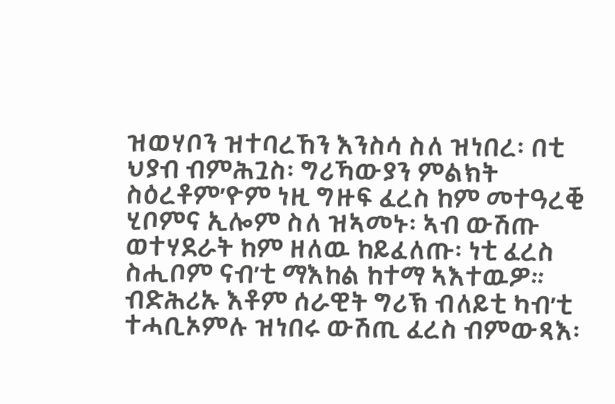ዝወሃቦን ዝተባረኸን እንስሳ ስለ ዝነበረ፡ በቲ ህያብ ብምሕጓስ፡ ግሪኻውያን ምልክት ስዕረቶም’ዮም ነዚ ግዙፍ ፈረስ ከም መተዓረቒ ሂቦምና ኢሎም ስለ ዝኣመኑ፡ ኣብ ውሽጡ ወተሃደራት ከም ዘለዉ ከይፈለጡ፡ ነቲ ፈረስ ስሒቦም ናብ’ቲ ማእከል ከተማ ኣእተዉዎ። ብድሕሪኡ እቶም ሰራዊት ግሪኽ ብለይቲ ካብ’ቲ ተሓቢኦምሉ ዝነበሩ ውሽጢ ፈረስ ብምውጻእ፡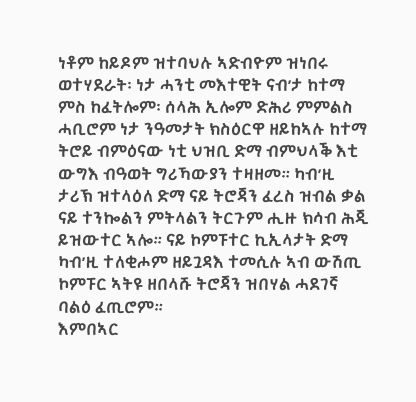ነቶም ከይዶም ዝተባህሉ ኣድብዮም ዝነበሩ ወተሃደራት፡ ነታ ሓንቲ መእተዊት ናብ’ታ ከተማ ምስ ከፈትሎም፡ ሰላሕ ኢሎም ድሕሪ ምምልስ ሓቢሮም ነታ ንዓመታት ክስዕርዋ ዘይከኣሉ ከተማ ትሮይ ብምዕናው ነቲ ህዝቢ ድማ ብምህላቕ እቲ ውግእ ብዓወት ግሪኻውያን ተዛዘመ። ካብ’ዚ ታሪኽ ዝተላዕለ ድማ ናይ ትሮጃን ፈረስ ዝብል ቃል ናይ ተንኰልን ምትላልን ትርጉም ሒዙ ክሳብ ሕጂ ይዝውተር ኣሎ። ናይ ኮምፑተር ኪኢላታት ድማ ካብ’ዚ ተለቂሖም ዘይጓዳእ ተመሲሉ ኣብ ውሽጢ ኮምፑር ኣትዩ ዘበላሹ ትሮጃን ዝበሃል ሓደገኛ ባልዕ ፈጢሮም።
እምበኣር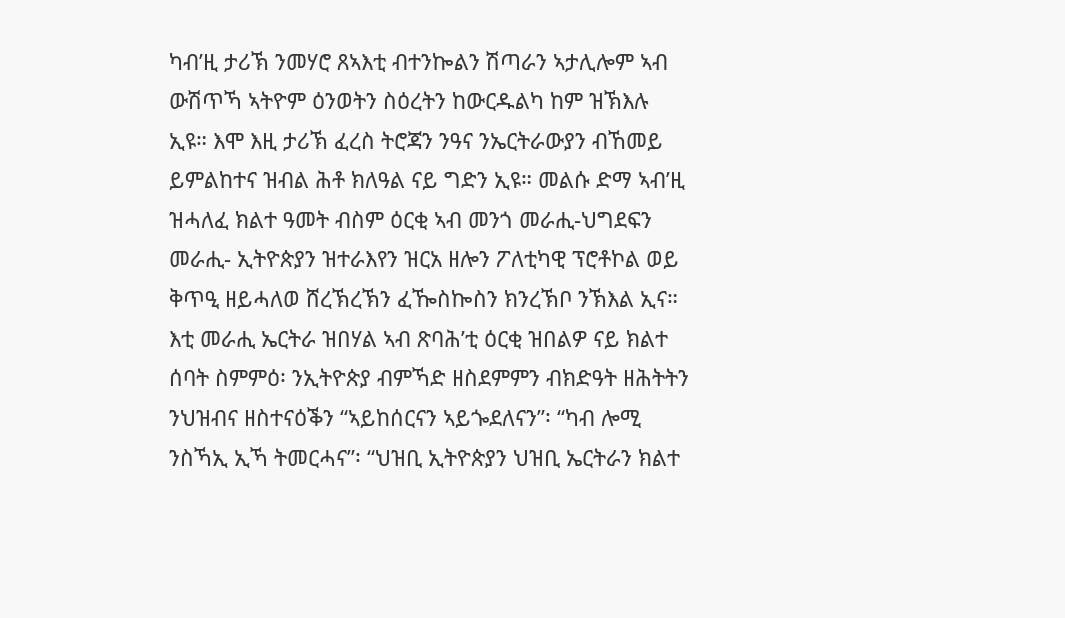ካብ’ዚ ታሪኽ ንመሃሮ ጸኣእቲ ብተንኰልን ሽጣራን ኣታሊሎም ኣብ ውሽጥኻ ኣትዮም ዕንወትን ስዕረትን ከውርዱልካ ከም ዝኽእሉ ኢዩ። እሞ እዚ ታሪኽ ፈረስ ትሮጃን ንዓና ንኤርትራውያን ብኸመይ ይምልከተና ዝብል ሕቶ ክለዓል ናይ ግድን ኢዩ። መልሱ ድማ ኣብ’ዚ ዝሓለፈ ክልተ ዓመት ብስም ዕርቂ ኣብ መንጎ መራሒ-ህግደፍን መራሒ- ኢትዮጵያን ዝተራእየን ዝርአ ዘሎን ፖለቲካዊ ፕሮቶኮል ወይ ቅጥዒ ዘይሓለወ ሸረኽረኽን ፈዀስኰስን ክንረኽቦ ንኽእል ኢና። እቲ መራሒ ኤርትራ ዝበሃል ኣብ ጽባሕ’ቲ ዕርቂ ዝበልዎ ናይ ክልተ ሰባት ስምምዕ፡ ንኢትዮጵያ ብምኻድ ዘስደምምን ብክድዓት ዘሕትትን ንህዝብና ዘስተናዕቕን “ኣይከሰርናን ኣይጐደለናን”፡ “ካብ ሎሚ ንስኻኢ ኢኻ ትመርሓና”፡ “ህዝቢ ኢትዮጵያን ህዝቢ ኤርትራን ክልተ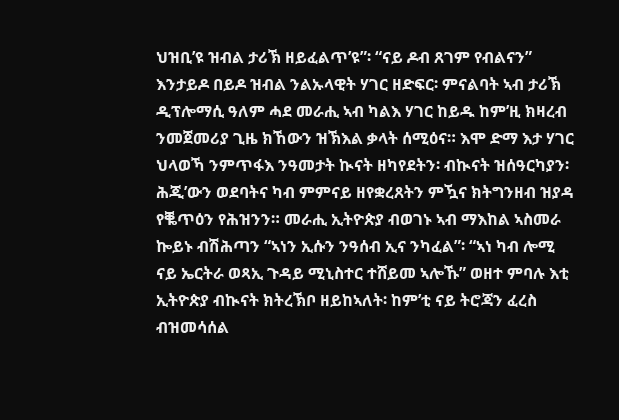ህዝቢ’ዩ ዝብል ታሪኽ ዘይፈልጥ’ዩ”፡ “ናይ ዶብ ጸገም የብልናን” እንታይዶ በይዶ ዝብል ንልኡላዊት ሃገር ዘድፍር፡ ምናልባት ኣብ ታሪኽ ዲፕሎማሲ ዓለም ሓደ መራሒ ኣብ ካልእ ሃገር ከይዱ ከም’ዚ ክዛረብ ንመጀመሪያ ጊዜ ክኸውን ዝኽእል ቃላት ሰሚዕና። እሞ ድማ እታ ሃገር ህላወኻ ንምጥፋእ ንዓመታት ኲናት ዘካየደትን፡ ብኲናት ዝሰዓርካያን፡ ሕጂ’ውን ወደባትና ካብ ምምናይ ዘየቋረጸትን ምዃና ክትግንዘብ ዝያዳ የቘጥዕን የሕዝንን። መራሒ ኢትዮጵያ ብወገኑ ኣብ ማእከል ኣስመራ ኰይኑ ብሽሕጣን “ኣነን ኢሱን ንዓሰብ ኢና ንካፈል”፡ “ኣነ ካብ ሎሚ ናይ ኤርትራ ወጻኢ ጉዳይ ሚኒስተር ተሸይመ ኣሎኹ” ወዘተ ምባሉ እቲ ኢትዮጵያ ብኲናት ክትረኽቦ ዘይከኣለት፡ ከም’ቲ ናይ ትሮጃን ፈረስ ብዝመሳሰል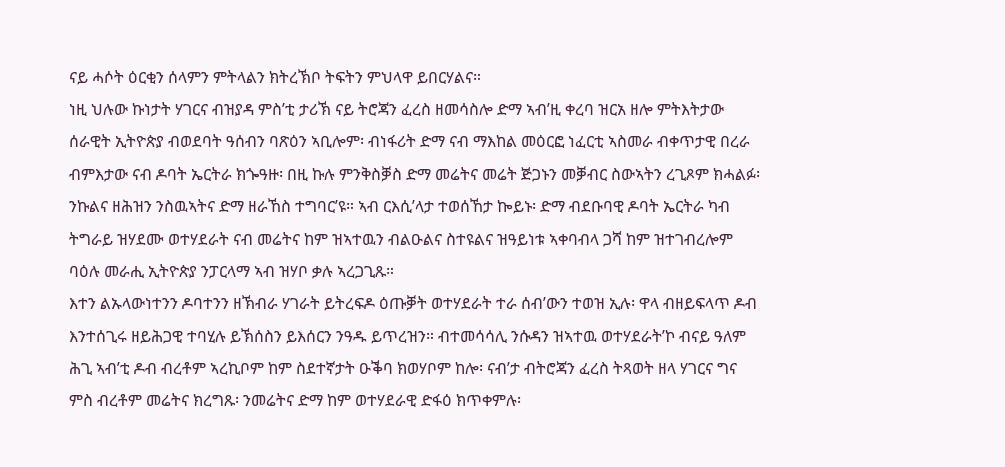ናይ ሓሶት ዕርቂን ሰላምን ምትላልን ክትረኽቦ ትፍትን ምህላዋ ይበርሃልና።
ነዚ ህሉው ኩነታት ሃገርና ብዝያዳ ምስ’ቲ ታሪኽ ናይ ትሮጃን ፈረስ ዘመሳስሎ ድማ ኣብ’ዚ ቀረባ ዝርአ ዘሎ ምትእትታው ሰራዊት ኢትዮጵያ ብወደባት ዓሰብን ባጽዕን ኣቢሎም፡ ብነፋሪት ድማ ናብ ማእከል መዕርፎ ነፈርቲ ኣስመራ ብቀጥታዊ በረራ ብምእታው ናብ ዶባት ኤርትራ ክጐዓዙ፡ በዚ ኩሉ ምንቅስቓስ ድማ መሬትና መሬት ጅጋኑን መቓብር ስውኣትን ረጊጾም ክሓልፉ፡ ንኩልና ዘሕዝን ንስዉኣትና ድማ ዘራኸስ ተግባር’ዩ። ኣብ ርእሲ’ላታ ተወሰኸታ ኰይኑ፡ ድማ ብደቡባዊ ዶባት ኤርትራ ካብ ትግራይ ዝሃደሙ ወተሃደራት ናብ መሬትና ከም ዝኣተዉን ብልዑልና ስተዩልና ዝዓይነቱ ኣቀባብላ ጋሻ ከም ዝተገብረሎም ባዕሉ መራሒ ኢትዮጵያ ንፓርላማ ኣብ ዝሃቦ ቃሉ ኣረጋጊጹ።
እተን ልኡላውነተንን ዶባተንን ዘኽብራ ሃገራት ይትረፍዶ ዕጡቓት ወተሃደራት ተራ ሰብ’ውን ተወዝ ኢሉ፡ ዋላ ብዘይፍላጥ ዶብ እንተሰጊሩ ዘይሕጋዊ ተባሂሉ ይኽሰስን ይእሰርን ንዓዱ ይጥረዝን። ብተመሳሳሊ ንሱዳን ዝኣተዉ ወተሃደራት’ኮ ብናይ ዓለም ሕጊ ኣብ’ቲ ዶብ ብረቶም ኣረኪቦም ከም ስደተኛታት ዑቕባ ክወሃቦም ከሎ፡ ናብ’ታ ብትሮጃን ፈረስ ትጻወት ዘላ ሃገርና ግና ምስ ብረቶም መሬትና ክረግጹ፡ ንመሬትና ድማ ከም ወተሃደራዊ ድፋዕ ክጥቀምሉ፡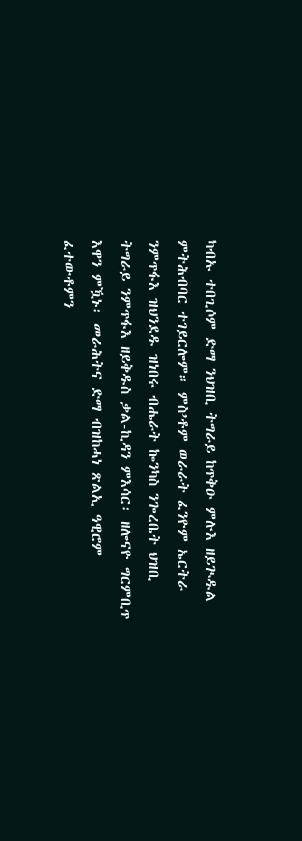ካብኡ ተበጊሶም ድማ ንህዝቢ ትግራይ ከጥቅዑ ምሉእ ዘይጒዱል ምትሕብባር ተገይርሎም። ምስ’ቶም ወራራት ፈንዮም ኤርትራ ንምጥፋእ ዝህንደዱ ዝነበሩ ብሔራት ኰንካስ ንጐረቤት ህዝቢ ትግራይ ንምጥፋእ ዘይቅዱስ ቃል-ኪዳን ምእሳር፡ ዘሎናዮ ግርምቢጥ እዋን ምዃኑ፡ መራሕትና ድማ ብዝከሓነ ጽልኢ ዓዊሮም ፈተውቶምን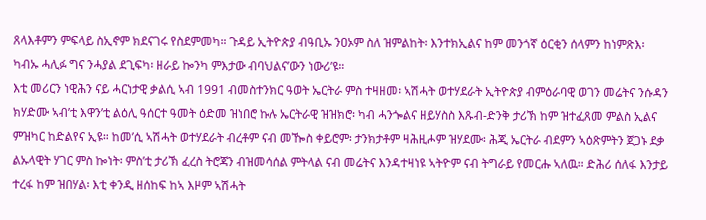ጸላእቶምን ምፍላይ ስኢኖም ክደናገሩ የስደምመካ። ጉዳይ ኢትዮጵያ ብዓቢኡ ንዐኦም ስለ ዝምልከት፡ እንተክኢልና ከም መንጎኛ ዕርቂን ሰላምን ከነምጽእ፡ ካብኡ ሓሊፉ ግና ንሓያል ደጊፍካ፡ ዘራይ ኰንካ ምእታው ብባህልና’ውን ነውሪ’ዩ።
እቲ መሪርን ነዊሕን ናይ ሓርነታዊ ቃልሲ ኣብ 1991 ብመስተንክር ዓወት ኤርትራ ምስ ተዛዘመ፡ ኣሽሓት ወተሃደራት ኢትዮጵያ ብምዕራባዊ ወገን መሬትና ንሱዳን ክሃድሙ ኣብ’ቲ እዋን’ቲ ልዕሊ ዓሰርተ ዓመት ዕድመ ዝነበሮ ኩሉ ኤርትራዊ ዝዝክሮ፡ ካብ ሓንጐልና ዘይሃስስ እጹብ-ድንቅ ታሪኽ ከም ዝተፈጸመ ምልስ ኢልና ምዝካር ከድልየና ኢዩ። ከመ’ሲ ኣሽሓት ወተሃደራት ብረቶም ናብ መዀስ ቀይሮም፡ ታንክታቶም ዛሕዚሖም ዝሃደሙ፡ ሕጂ ኤርትራ ብደምን ኣዕጽምትን ጀጋኑ ደቃ ልኡላዊት ሃገር ምስ ኰነት፡ ምስ’ቲ ታሪኽ ፈረስ ትሮጃን ብዝመሳሰል ምትላል ናብ መሬትና እንዳተዛነዩ ኣትዮም ናብ ትግራይ የመርሑ ኣለዉ። ድሕሪ ሰለፋ እንታይ ተረፋ ከም ዝበሃል፡ እቲ ቀንዲ ዘሰከፍ ከኣ እዞም ኣሽሓት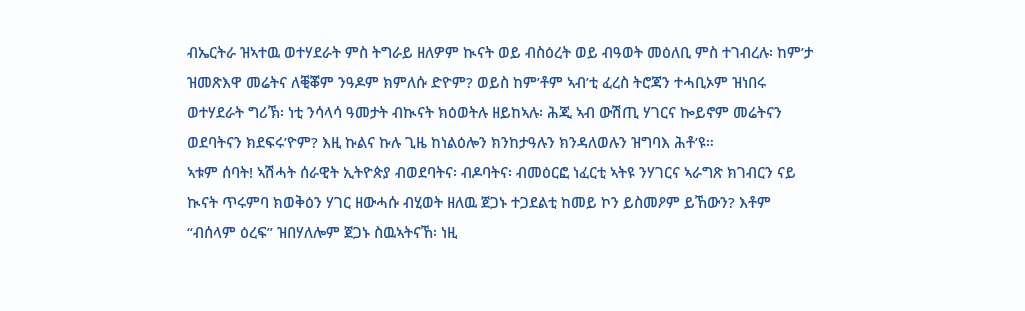ብኤርትራ ዝኣተዉ ወተሃደራት ምስ ትግራይ ዘለዎም ኲናት ወይ ብስዕረት ወይ ብዓወት መዕለቢ ምስ ተገብረሉ፡ ከም’ታ ዝመጽእዋ መሬትና ለቒቖም ንዓዶም ክምለሱ ድዮም? ወይስ ከም’ቶም ኣብ’ቲ ፈረስ ትሮጃን ተሓቢኦም ዝነበሩ ወተሃደራት ግሪኽ፡ ነቲ ንሳላሳ ዓመታት ብኲናት ክዕወትሉ ዘይከኣሉ፡ ሕጂ ኣብ ውሽጢ ሃገርና ኰይኖም መሬትናን ወደባትናን ክደፍሩ’ዮም? እዚ ኩልና ኩሉ ጊዜ ከነልዕሎን ክንከታዓሉን ክንዳለወሉን ዝግባእ ሕቶ’ዩ።
ኣቱም ሰባት! ኣሽሓት ሰራዊት ኢትዮጵያ ብወደባትና፡ ብዶባትና፡ ብመዕርፎ ነፈርቲ ኣትዩ ንሃገርና ኣራግጽ ክገብርን ናይ ኲናት ጥሩምባ ክወቅዕን ሃገር ዘውሓሱ ብሂወት ዘለዉ ጀጋኑ ተጋደልቲ ከመይ ኮን ይስመዖም ይኸውን? እቶም “ብሰላም ዕረፍ” ዝበሃለሎም ጀጋኑ ስዉኣትናኸ፡ ነዚ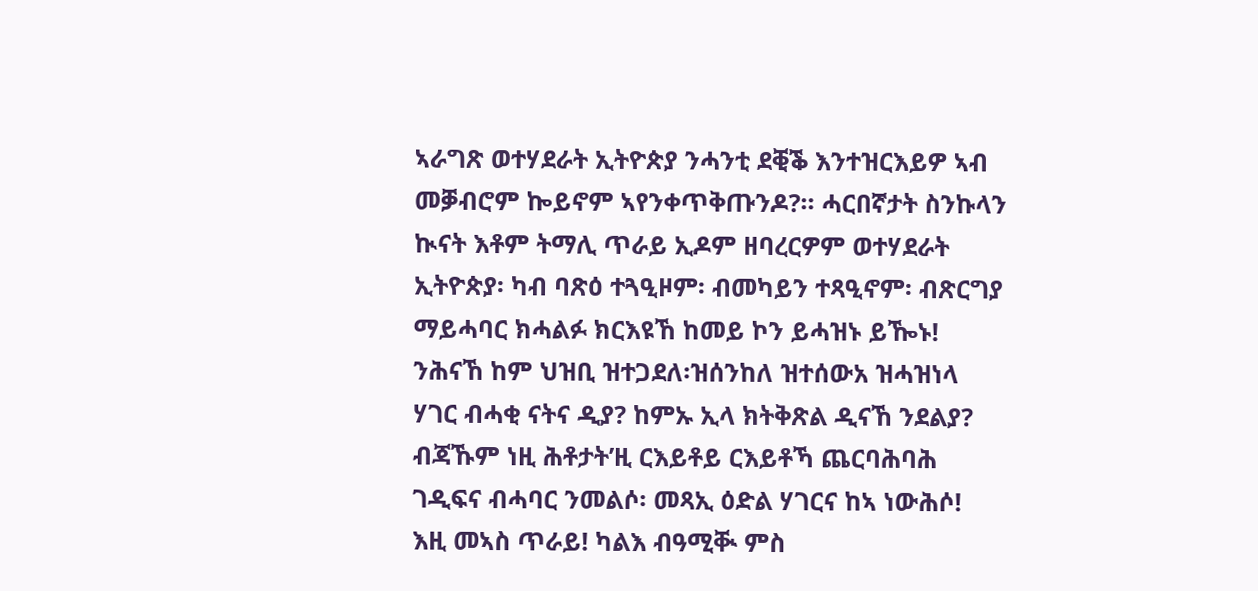ኣራግጽ ወተሃደራት ኢትዮጵያ ንሓንቲ ደቒቕ እንተዝርእይዎ ኣብ መቓብሮም ኰይኖም ኣየንቀጥቅጡንዶ?። ሓርበኛታት ስንኩላን ኲናት እቶም ትማሊ ጥራይ ኢዶም ዘባረርዎም ወተሃደራት ኢትዮጵያ፡ ካብ ባጽዕ ተጓዒዞም፡ ብመካይን ተጻዒኖም፡ ብጽርግያ ማይሓባር ክሓልፉ ክርእዩኸ ከመይ ኮን ይሓዝኑ ይዀኑ! ንሕናኸ ከም ህዝቢ ዝተጋደለ፡ዝሰንከለ ዝተሰውአ ዝሓዝነላ ሃገር ብሓቂ ናትና ዲያ? ከምኡ ኢላ ክትቅጽል ዲናኸ ንደልያ? ብጃኹም ነዚ ሕቶታት’ዚ ርእይቶይ ርእይቶኻ ጨርባሕባሕ ገዲፍና ብሓባር ንመልሶ፡ መጻኢ ዕድል ሃገርና ከኣ ነውሕሶ!
እዚ መኣስ ጥራይ! ካልእ ብዓሚቚ ምስ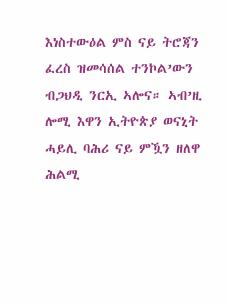እነስተውዕል ምስ ናይ ትሮጃን ፈረስ ዝመሳሰል ተንኮል’ውን ብጋህዲ ንርኢ ኣሎና። ኣብ’ዚ ሎሚ እዋን ኢትዮጵያ ወናኒት ሓይሊ ባሕሪ ናይ ምዃን ዘለዋ ሕልሚ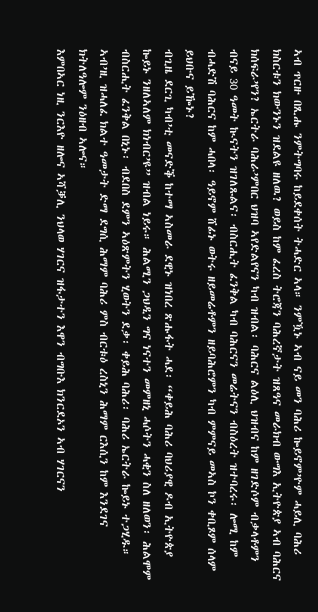ኣብ ጥርዙ በጺሑ ንምትግባሩ ከይደቀሰት ትሓድር ኣላ። ንምዃኑ ኣብ ናይ መን ባሕሪ ኰይኖም’ዮም ሓይሊ ባሕሪ ክስርቱን ክውንኑን ዝደልዩ ዘለዉ? ወይስ ከም ፈረስ ትሮጃን ባሕረኛታት ዝጸዓና መራክብ ውግእ ኢትዮጵያ ኣብ ባሕርና ክሰፍራ’የን? ኤርትራ ባሕራ’ምበር ህዝባ ኣየድልየናን ካብ ዝብል፡ ባሕርና ልዕሊ ህዝብና ከም ዘገድሶም ብቃላቶምን ብናይ 30 ዓመት ኲናትን ዝገለጹልና፡ ብስርሒት ፈንቅል ካብ ባሕርናን መሬትናን ብስዕረት ዝተባረሩ፡ ሎሚ ከም ብሓድሽ ባሕርና ከም ሓበላ፡ ዓይኖም ሸፊኑ ወትሩ ዘይመሬቶምን ዘይባሕሮምን ካብ ምምናይ መኣስ ኮን ቀቢጾም ሰላም ይህቡና ይዀኑ?
ብጊዜ ደርጊ ካብ’ቲ መናድቕ ከተማ ኣስመራ ደዊኑ ዝነበረ ጽሑፋት ሓደ፡ “ቀይሕ ባሕሪ ባህሪያዊ ዶብ ኢትዮጵያ ኰይኑ ንዘለኣለም ክነብር’ዩ” ዝብል ነይሩ። ሕልሚን ጋህዲን ግና ነናተን መምዘኒ ሓሶትን ሓቂን ስለ ዘለወን፡ ሕልሞም ብስርሒት ፈንቅል በኒኑ፡ ብደበስ ደምን ኣዕጽምትን ሂወትን ደቃ፡ ቀይሕ ባሕሪ፡ ባሕሪ ኤርትራ ኰይኑ ተጋሂዱ። ኣብ’ዚ ዝሓለፈ ክልተ ዓመታት ድማ ደግሲ ሕማም ባሕሪ ምስ ብርቱዕ ረስኒን ሕማም ርእሲን ከም እንደገና ክትለዓሎም ንዕዘብ ኣሎና።
እምበኣር ነዚ ንርእዮ ዘሎና ኣሻቓሊ ንህላወ ሃገርና ዝፋታተን እዋን ብግቡእ ክንርደኦን ኣብ ሃገርናን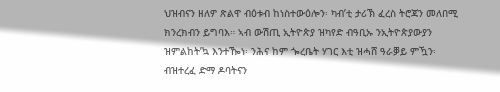ህዝብናን ዘለዎ ጽልዋ ብዕቱብ ከነስተውዕሎን፡ ካብ’ቲ ታሪኽ ፈረስ ትሮጃን መለበሚ ክንረክብን ይግባእ። ኣብ ውሽጢ ኢትዮጵያ ዝካየድ ብዓቢኡ ንኢትዮጵያውያን ዝምልከት’ኳ እንተዀነ፡ ንሕና ከም ጐረቤት ሃገር እቲ ዝሓሸ ዓራቓይ ምዃን፡ ብዝተረፈ ድማ ዶባትናን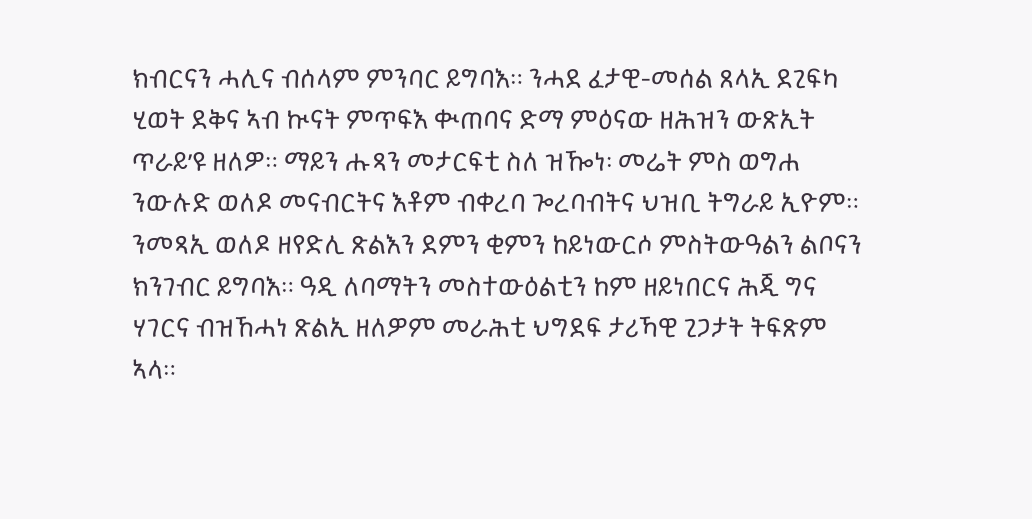ክብርናን ሓሊና ብሰላም ምንባር ይግባእ። ንሓደ ፈታዊ-መሰል ጸላኢ ደጊፍካ ሂወት ደቅና ኣብ ኲናት ምጥፍእ ቊጠባና ድማ ምዕናው ዘሕዝን ውጽኢት ጥራይ’ዩ ዘለዎ። ማይን ሑጻን መታርፍቲ ስለ ዝዀነ፡ መሬት ምስ ወግሐ ንውሉድ ወለዶ መናብርትና እቶም ብቀረባ ጐረባብትና ህዝቢ ትግራይ ኢዮም።
ንመጻኢ ወለዶ ዘየድሊ ጽልእን ደምን ቂምን ከይነውርሶ ምስትውዓልን ልቦናን ክንገብር ይግባእ። ዓዲ ለባማትን መስተውዕልቲን ከም ዘይነበርና ሕጂ ግና ሃገርና ብዝኸሓነ ጽልኢ ዘለዎም መራሕቲ ህግደፍ ታሪኻዊ ጊጋታት ትፍጽም ኣላ።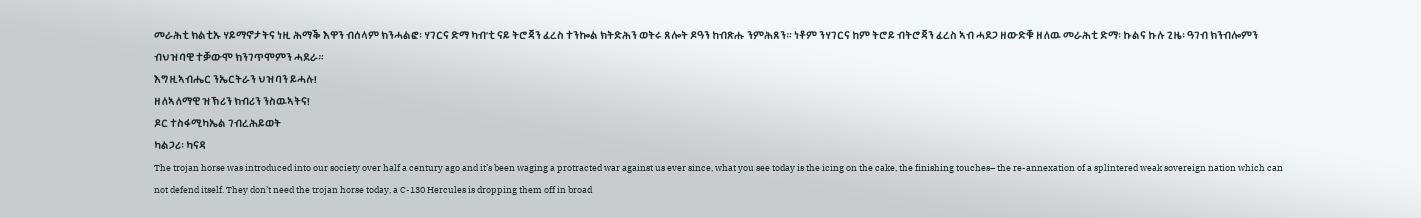መራሕቲ ክልቲኡ ሃይማኖታትና ነዚ ሕማቕ እዋን ብሰላም ክንሓልፎ፡ ሃገርና ድማ ካብ’ቲ ናይ ትሮጃን ፈረስ ተንኰል ክትድሕን ወትሩ ጸሎት ዶዓን ከብጽሑ ንምሕጸን። ነቶም ንሃገርና ከም ትሮይ ብትሮጃን ፈረስ ኣብ ሓደጋ ዘውድቑ ዘለዉ መራሕቲ ድማ፡ ኩልና ኩሉ ጊዜ፡ ዓገብ ክንብሎምን ብህዝባዊ ተቓውሞ ክንገጥሞምን ሓደራ።
እግዚኣብሔር ንኤርትራን ህዝባን ይሓሉ!
ዘለኣለማዊ ዝኽሪን ክብሪን ንስዉኣትና!
ዶር ተስፋሚካኤል ገብረሕይወት
ካልጋሪ፡ ካናዳ
The trojan horse was introduced into our society over half a century ago and it’s been waging a protracted war against us ever since, what you see today is the icing on the cake, the finishing touches– the re-annexation of a splintered weak sovereign nation which can not defend itself. They don’t need the trojan horse today, a C-130 Hercules is dropping them off in broad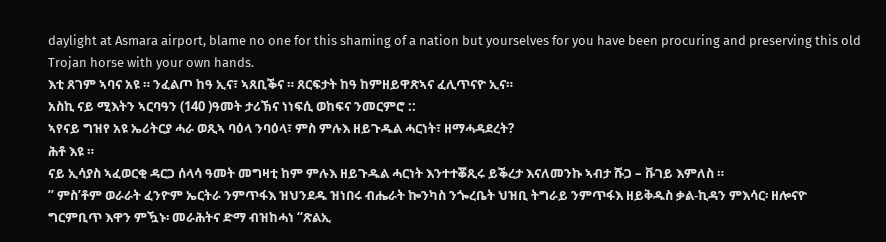daylight at Asmara airport, blame no one for this shaming of a nation but yourselves for you have been procuring and preserving this old Trojan horse with your own hands.
እቲ ጸገም ኣባና አዩ ። ንፈልጦ ከዓ ኢና፣ ኣጸቢቕና ። ጸርፍታት ከዓ ከምዘይዋጽኣና ፈሊጥናዮ ኢና።
አስኪ ናይ ሚእትን ኣርባዓን (140 )ዓመት ታሪኽና ነነፍሲ ወከፍና ንመርምሮ ::
ኣየናይ ግዝየ አዩ ኤሪትርያ ሓራ ወጺኣ ባዕላ ንባዕላ፣ ምስ ምሉእ ዘይጉዱል ሓርነት፣ ዘማሓዳደረት?
ሕቶ እዩ ።
ናይ ኢሳያስ ኣፈወርቂ ዳርጋ ሰላሳ ዓመት መግዛቲ ከም ምሉእ ዘይጉዱል ሓርነት እንተተቖጺሩ ይቕረታ እናለመንኩ ኣብታ ሹጋ – ቩገይ እምለስ ።
” ምስ’ቶም ወራራት ፈንዮም ኤርትራ ንምጥፋእ ዝህንደዱ ዝነበሩ ብሔራት ኰንካስ ንጐረቤት ህዝቢ ትግራይ ንምጥፋእ ዘይቅዱስ ቃል-ኪዳን ምእሳር፡ ዘሎናዮ ግርምቢጥ እዋን ምዃኑ፡ መራሕትና ድማ ብዝከሓነ “ጽልኢ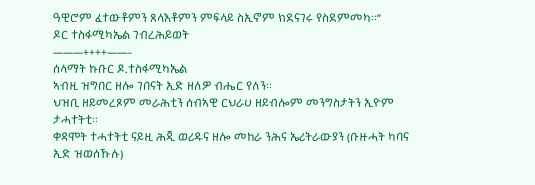ዓዊሮም ፈተውቶምን ጸላእቶምን ምፍላይ ስኢኖም ክደናገሩ የስደምመካ።”
ዶር ተስፋሚካኤል ገብረሕይወት
———++++——–
ሰላማት ኩቡር ዶ.ተስፋሚካኤል
ኣብዚ ዝግበር ዘሎ ገበናት ኢድ ዘለዎ ብሔር የለን።
ህዝቢ ዘይመረጾም መራሕቲን ሰብኣዊ ርህራሀ ዘይብሎም መንግስታትን ኢዮም ታሓተትቲ።
ቀዳሞት ተሓተትቲ ናይዚ ሕጂ ወሪዱና ዘሎ መከራ ንሕና ኤሪትራውያን (ቡዙሓት ካባና ኢድ ዝወሰኹሉ)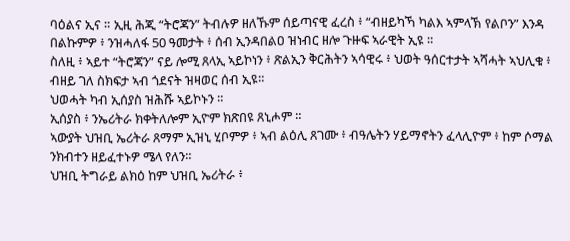ባዕልና ኢና ። ኢዚ ሕጂ “ትሮጃን” ትብሉዎ ዘለኹም ሰይጣናዊ ፈረስ ፥ “ብዘይካኻ ካልእ ኣምላኽ የልቦን” እንዳ በልኩምዎ ፥ ንዝሓለፋ 50 ዓመታት ፥ ሰብ ኢንዳበልዐ ዝነብር ዘሎ ጉዙፍ ኣራዊት ኢዩ ።
ስለዚ ፥ ኣይተ “ትሮጃን” ናይ ሎሚ ጸላኢ ኣይኮነን ፥ ጽልኢን ቅርሕትን ኣሳዊሩ ፥ ህወት ዓሰርተታት ኣሻሓት ኣህሊቁ ፥ ብዘይ ገለ ስክፍታ ኣብ ጎደናት ዝዛወር ሰብ ኢዩ።
ህወሓት ካብ ኢሰያስ ዝሕሹ ኣይኮኑን ።
ኢሰያስ ፥ ንኤሪትራ ክቀትለሎም ኢዮም ክጽበዩ ጸኒሖም ።
ኣውያት ህዝቢ ኤሪትራ ጸማም ኢዝኒ ሂቦምዎ ፥ ኣብ ልዕሊ ጸገሙ ፥ ብዓሌትን ሃይማኖትን ፈላሊዮም ፥ ከም ሶማል ንክብተን ዘይፈተኑዎ ሜላ የለን።
ህዝቢ ትግራይ ልክዕ ከም ህዝቢ ኤሪትራ ፥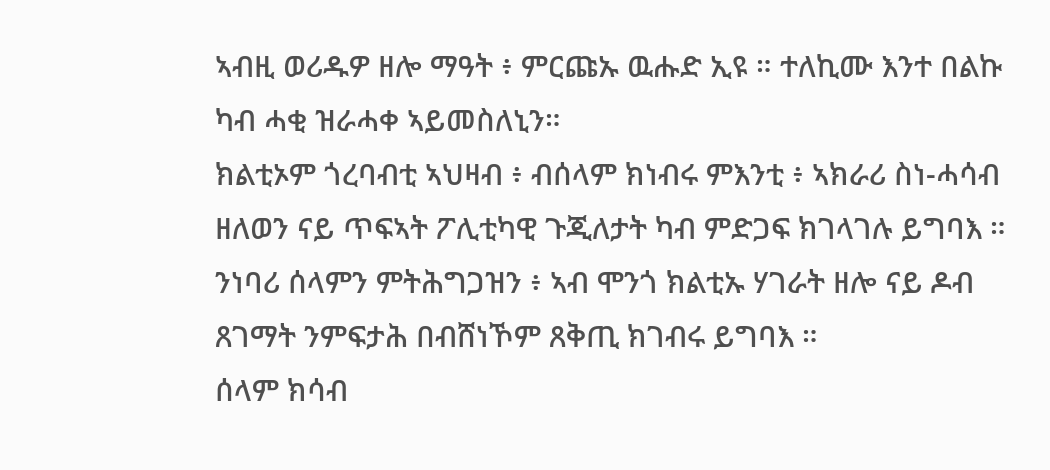ኣብዚ ወሪዱዎ ዘሎ ማዓት ፥ ምርጩኡ ዉሑድ ኢዩ ። ተለኪሙ እንተ በልኩ ካብ ሓቂ ዝራሓቀ ኣይመስለኒን።
ክልቲኦም ጎረባብቲ ኣህዛብ ፥ ብሰላም ክነብሩ ምእንቲ ፥ ኣክራሪ ስነ-ሓሳብ ዘለወን ናይ ጥፍኣት ፖሊቲካዊ ጉጂለታት ካብ ምድጋፍ ክገላገሉ ይግባእ ። ንነባሪ ሰላምን ምትሕግጋዝን ፥ ኣብ ሞንጎ ክልቲኡ ሃገራት ዘሎ ናይ ዶብ ጸገማት ንምፍታሕ በብሸነኾም ጸቅጢ ክገብሩ ይግባእ ።
ሰላም ክሳብ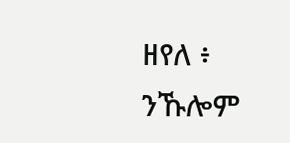ዘየለ ፥ ንኹሎም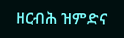ዘርብሕ ዝምድና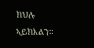ክህሉ ኣይክእልን።